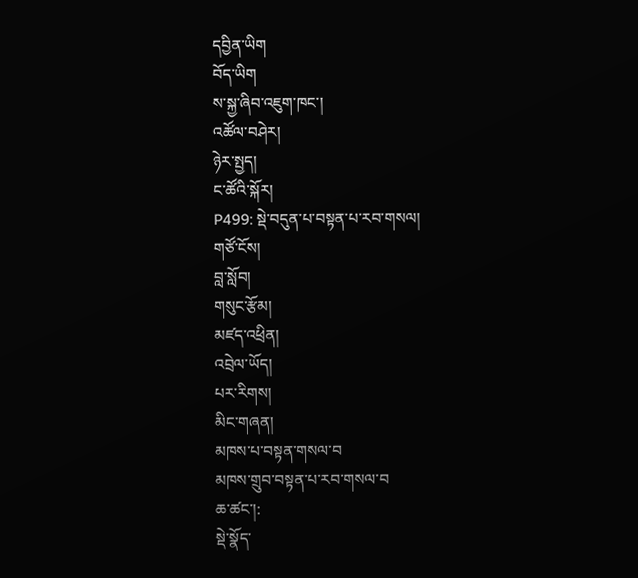དབྱིན་ཡིག
བོད་ཡིག
ས་སྐྱ་ཞིབ་འཇུག་ཁང་།
འཚོལ་བཤེར།
ཉེར་སྤྱད།
ང་ཚོའི་སྐོར།
P499: སྡེ་བདུན་པ་བསྟན་པ་རབ་གསལ།
གཙོ་ངོས།
བླ་སློབ།
གསུང་རྩོམ།
མཛད་འཕྲིན།
འབྲེལ་ཡོད།
པར་རིགས།
མིང་གཞན།
མཁས་པ་བསྟན་གསལ་བ
མཁས་གྲུབ་བསྟན་པ་རབ་གསལ་བ
ཆ་ཚང་།:
སྡེ་སྣོད་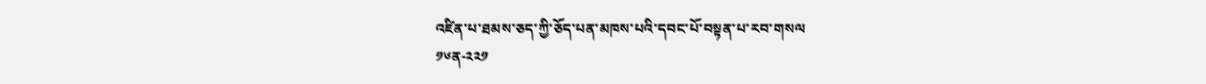འཛིན་པ་ཐམས་ཅད་ཀྱི་ཅོད་པན་མཁས་པའི་དབང་པོ་བསྟན་པ་རབ་གསལ
༡༦ན-༢༢༡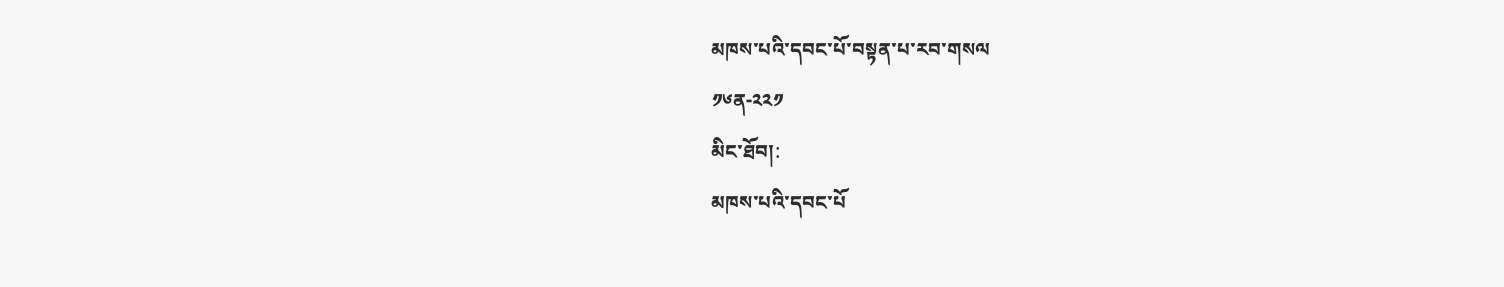མཁས་པའི་དབང་པོ་བསྟན་པ་རབ་གསལ
༡༦ན-༢༢༡
མིང་ཐོབ།:
མཁས་པའི་དབང་པོ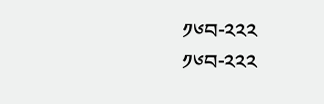༡༦བ-༢༢༢
༡༦བ-༢༢༢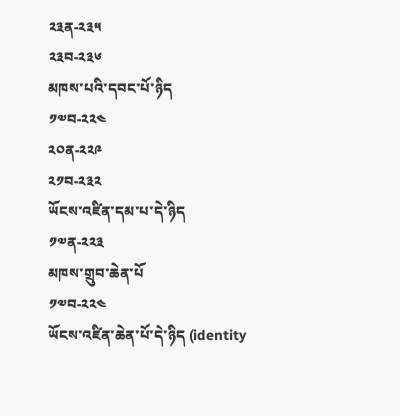༢༣ན-༢༣༥
༢༣བ-༢༣༦
མཁས་པའི་དབང་པོ་ཉིད
༡༧བ-༢༢༤
༢༠ན-༢༢༩
༢༡བ-༢༣༢
ཡོངས་འཛིན་དམ་པ་དེ་ཉིད
༡༧ན-༢༢༣
མཁས་གྲུབ་ཆེན་པོ
༡༧བ-༢༢༤
ཡོངས་འཛིན་ཆེན་པོ་དེ་ཉིད (identity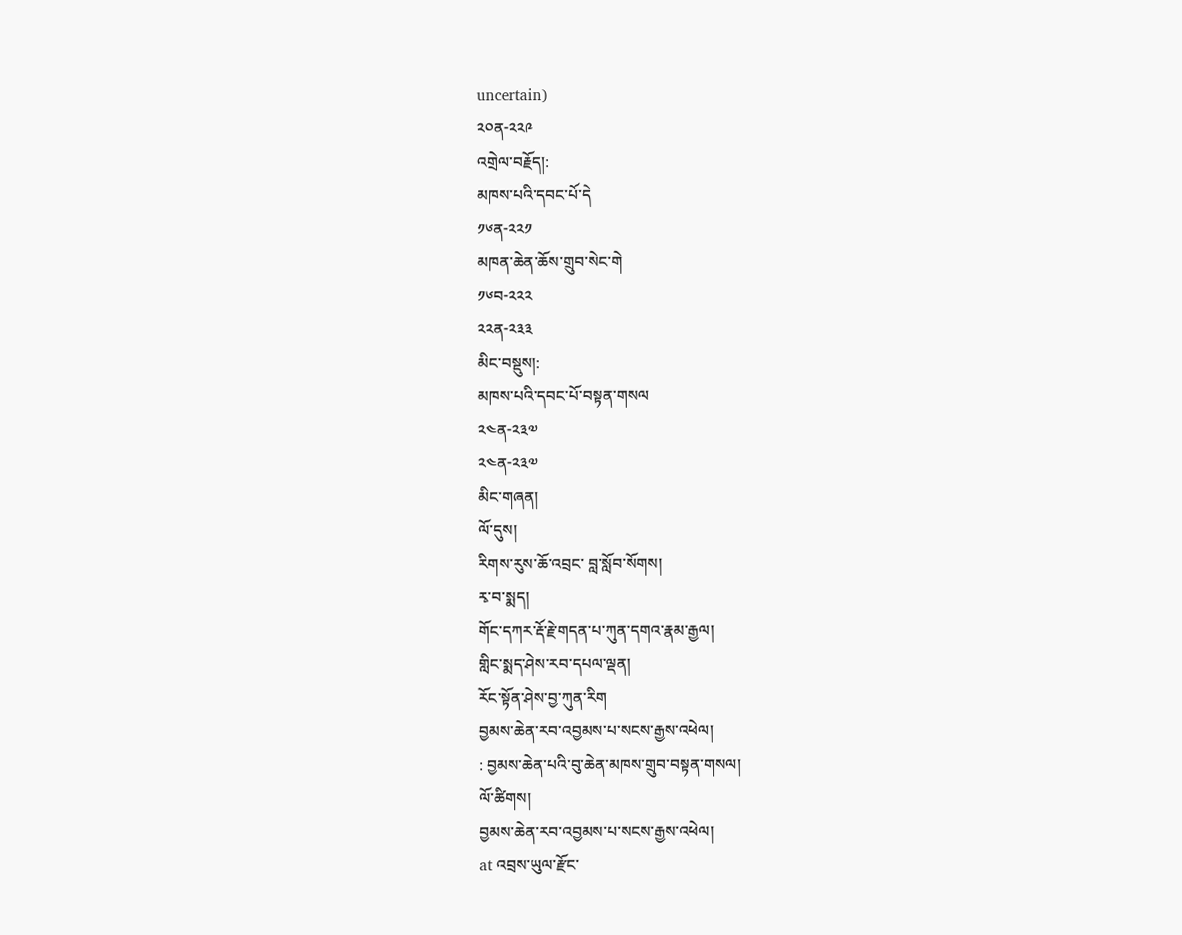uncertain)
༢༠ན-༢༢༩
འགྲེལ་བརྗོད།:
མཁས་པའི་དབང་པོ་དེ
༡༦ན-༢༢༡
མཁན་ཆེན་ཆོས་གྲུབ་སེང་གེ
༡༦བ-༢༢༢
༢༢ན-༢༣༣
མིང་བསྡུས།:
མཁས་པའི་དབང་པོ་བསྟན་གསལ
༢༤ན-༢༣༧
༢༤ན-༢༣༧
མིང་གཞན།
ལོ་དུས།
རིགས་རུས་ཆོ་འབྲང་ བླ་སློབ་སོགས།
རྭ་བ་སྨད།
གོང་དཀར་རྡོ་རྗེ་གདན་པ་ཀུན་དགའ་རྣམ་རྒྱལ།
གླིང་སྨད་ཤེས་རབ་དཔལ་ལྡན།
རོང་སྟོན་ཤེས་བྱ་ཀུན་རིག
བྱམས་ཆེན་རབ་འབྱམས་པ་སངས་རྒྱས་འཕེལ།
: བྱམས་ཆེན་པའི་བུ་ཆེན་མཁས་གྲུབ་བསྟན་གསལ།
ལོ་ཚིགས།
བྱམས་ཆེན་རབ་འབྱམས་པ་སངས་རྒྱས་འཕེལ།
at འབྲས་ཡུལ་རྫོང་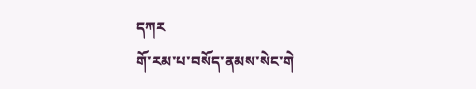དཀར
གོ་རམ་པ་བསོད་ནམས་སེང་གེ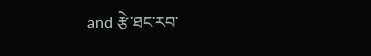and རྩེ་ཐང་རབ་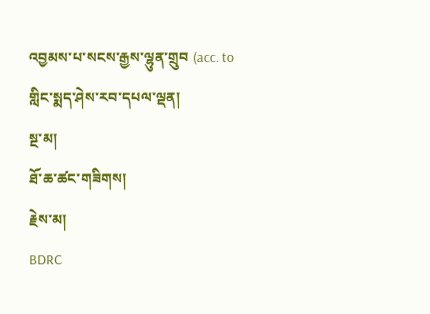འབྱམས་པ་སངས་རྒྱས་ལྷུན་གྲུབ (acc. to
གླིང་སྨད་ཤེས་རབ་དཔལ་ལྡན།
སྔ་མ།
ཐོ་ཆ་ཚང་གཟིགས།
རྗེས་མ།
BDRC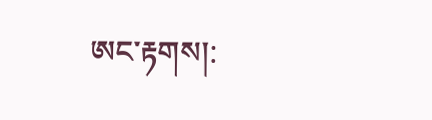ཨང་རྟགས།: